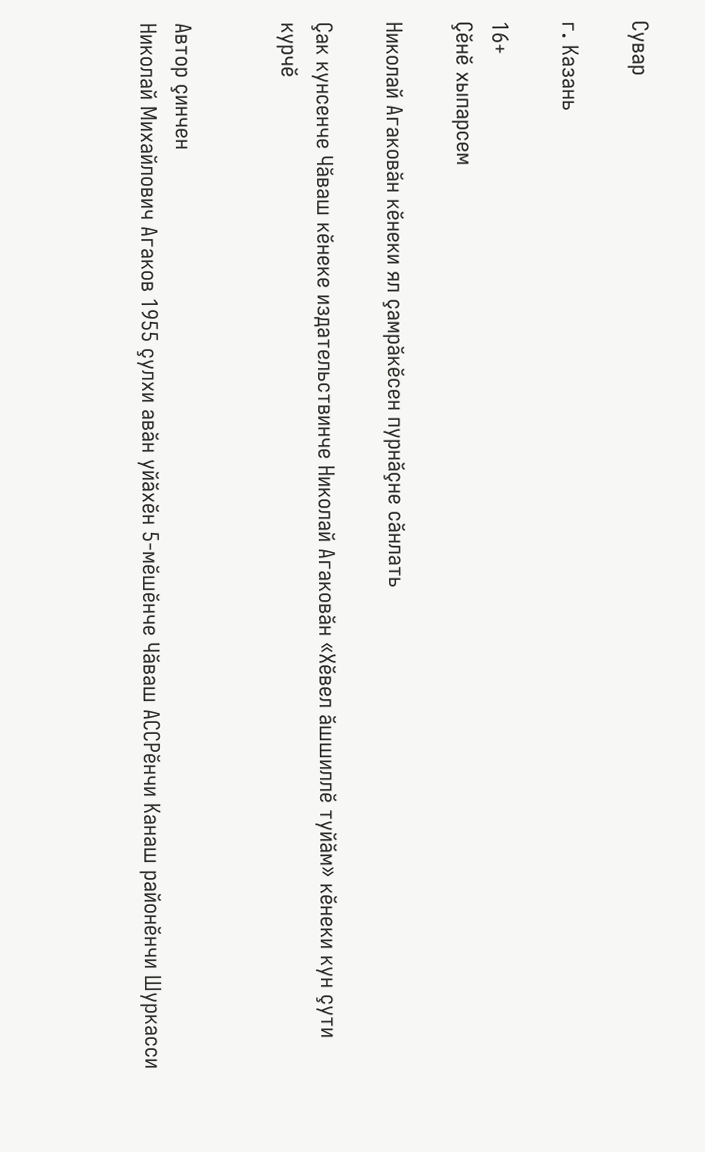Сувар

г. Казань

16+
Çӗнӗ хыпарсем

Николай Агаковăн кӗнеки ял çамрăкӗсен пурнăçне сăнлать

Çак кунсенче Чăваш кӗнеке издательствинче Николай Агаковăн «Хӗвел ăшшиллӗ туйăм» кӗнеки кун çути курчӗ


Автор çинчен
Николай Михайлович Агаков 1955 çулхи авăн уйăхӗн 5-мӗшӗнче Чăваш АССРӗнчи Канаш районӗнчи Шуркасси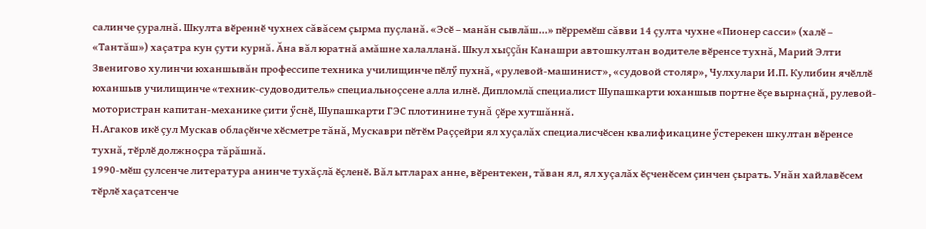салинче çуралнă. Шкулта вӗреннӗ чухнех сăвăсем çырма пуçланă. «Эсӗ – манăн сывлăш...» пӗрремӗш сăвви 14 çулта чухне «Пионер сасси» (халӗ – «Тантăш») хаçатра кун çути курнă. Ăна вăл юратнă амăшне халалланă. Шкул хыççăн Канашри автошкултан водителе вӗренсе тухнă, Марий Элти Звенигово хулинчи юханшывăн профессипе техника училищинче пӗлӳ пухнă, «рулевой-машинист», «судовой столяр», Чулхулари И.П. Кулибин ячӗллӗ юханшыв училищинче «техник-судоводитель» специальноçсене алла илнӗ. Дипломлă специалист Шупашкарти юханшыв портне ӗçе вырнаçнă, рулевой-мотористран капитан-механике çити ӳснӗ, Шупашкарти ГЭС плотинине тунă çӗре хутшăннă.
Н.Агаков икӗ çул Мускав облаçӗнче хӗсметре тăнă, Мускаври пӗтӗм Раççейри ял хуçалăх специалисчӗсен квалификацине ӳстерекен шкултан вӗренсе тухнă, тӗрлӗ должноçра тăрăшнă.
1990-мӗш çулсенче литература анинче тухăçлă ӗçленӗ. Вăл ытларах анне, вӗрентекен, тăван ял, ял хуçалăх ӗçченӗсем çинчен çырать. Унăн хайлавӗсем тӗрлӗ хаçатсенче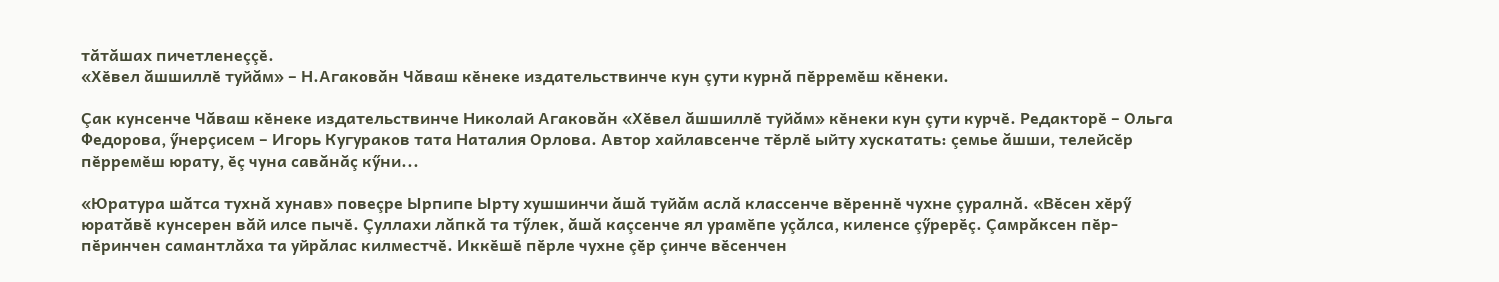тăтăшах пичетленеççӗ.
«Хӗвел ăшшиллӗ туйăм» – Н.Агаковăн Чăваш кӗнеке издательствинче кун çути курнă пӗрремӗш кӗнеки.

Çак кунсенче Чăваш кӗнеке издательствинче Николай Агаковăн «Хӗвел ăшшиллӗ туйăм» кӗнеки кун çути курчӗ. Редакторӗ – Ольга Федорова, ӳнерçисем – Игорь Кугураков тата Наталия Орлова. Автор хайлавсенче тӗрлӗ ыйту хускатать: çемье ăшши, телейсӗр пӗрремӗш юрату, ӗç чуна савăнăç кӳни...

«Юратура шăтса тухнă хунав» повеçре Ырпипе Ырту хушшинчи ăшă туйăм аслă классенче вӗреннӗ чухне çуралнă. «Вӗсен хӗрӳ юратăвӗ кунсерен вăй илсе пычӗ. Çуллахи лăпкă та тӳлек, ăшă каçсенче ял урамӗпе уçăлса, киленсе çӳрерӗç. Çамрăксен пӗр-пӗринчен самантлăха та уйрăлас килместчӗ. Иккӗшӗ пӗрле чухне çӗр çинче вӗсенчен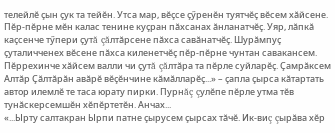телейлӗ çын çук та тейӗн. Утса мар, вӗçсе çӳренӗн туятчӗç вӗсем хăйсене. Пӗр-пӗрне мӗн калас тенине куçран пăхсанах ăнланатчӗç. Уяр, лăпкă каçсенче тӳпери çутă çăлтăрсене пăхса савăнатчӗç. Шурăмпуç çуталичченех вӗсене пăхса киленетчӗç пӗр-пӗрне чунтан савакансем. Пӗррехинче хăйсем валли чи çутă çăлтăра та пӗрле суйларӗç. Çамрăксем Алтăр Çăлтăрăн авăрӗ вӗçӗнчине кăмăлларӗç...» – çапла çырса кăтартать автор илемлӗ те таса юрату пирки. Пурнăç çулӗпе пӗрле утма тӗв тунăскерсемшӗн хӗпӗртетӗн. Анчах...
«...Ырту салтакран Ырпи патне çырусем çырсах тăчӗ. Ик-виç çырăва хӗр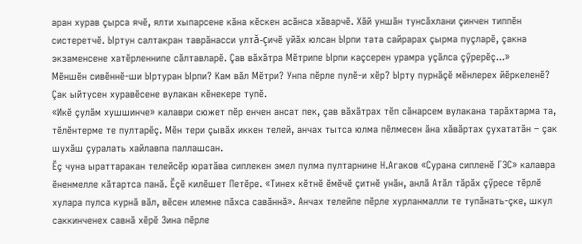аран хурав çырса ячӗ, ялти хыпарсене кăна кӗскен асăнса хăварчӗ. Хăй уншăн тунсăхлани çинчен типпӗн систеретчӗ. Ыртун салтакран таврăнасси ултă-çичӗ уйăх юлсан Ырпи тата сайрарах çырма пуçларӗ, çакна экзаменсене хатӗрленнипе сăлтавларӗ. Çав вăхăтра Мӗтрипе Ырпи каçсерен урамра уçăлса çӳрерӗç...»
Мӗншӗн сивӗннӗ-ши Ыртуран Ырпи? Кам вăл Мӗтри? Унпа пӗрле пулӗ-и хӗр? Ырту пурнăçӗ мӗнлерех йӗркеленӗ? Çак ыйтусен хуравӗсене вулакан кӗнекере тупӗ.
«Икӗ çулăм хушшинче» калаври сюжет пӗр енчен ансат пек, çав вăхăтрах тӗп сăнарсем вулакана тарăхтарма та, тӗлӗнтерме те пултарӗç. Мӗн тери çывăх иккен телей, анчах тытса юлма пӗлмесен ăна хăвăртах çухататăн – çак шухăш çуралать хайлавпа паллашсан.
Ӗç чуна ыраттаракан телейсӗр юратăва сиплекен эмел пулма пултарнине Н.Агаков «Сурана сипленӗ ГЭС» калавра ӗненмелле кăтартса панă. Ӗçӗ килӗшет Петӗре. «Тинех кӗтнӗ ӗмӗчӗ çитнӗ унăн, анлă Атăл тăрăх çӳресе тӗрлӗ хулара пулса курнă вăл, вӗсен илемне пăхса савăннă». Анчах телейпе пӗрле хурланмалли те тупăнать-çке, шкул саккинченех савнă хӗрӗ Зина пӗрле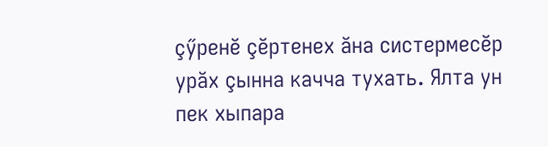çӳренӗ çӗртенех ăна систермесӗр урăх çынна качча тухать. Ялта ун пек хыпара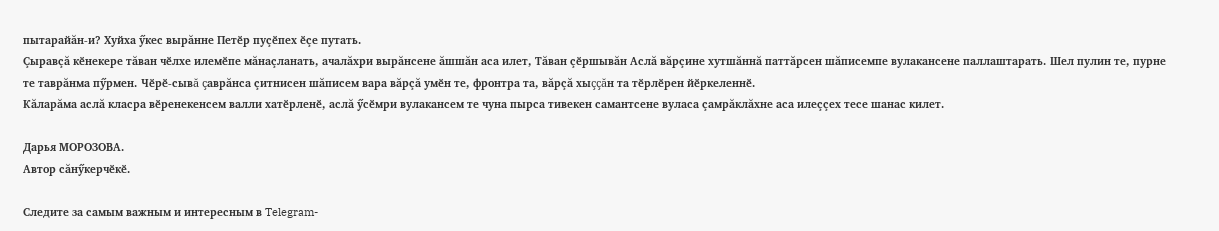пытарайăн-и? Хуйха ӳкес вырăнне Петӗр пуçӗпех ӗçе путать.
Çыравçă кӗнекере тăван чӗлхе илемӗпе мăнаçланать, ачалăхри вырăнсене ăшшăн аса илет, Тăван çӗршывăн Аслă вăрçине хутшăннă паттăрсен шăписемпе вулакансене паллаштарать. Шел пулин те, пурне те таврăнма пӳрмен. Чӗрӗ-сывă çаврăнса çитнисен шăписем вара вăрçă умӗн те, фронтра та, вăрçă хыççăн та тӗрлӗрен йӗркеленнӗ.
Кăларăма аслă класра вӗренекенсем валли хатӗрленӗ, аслă ӳсӗмри вулакансем те чуна пырса тивекен самантсене вуласа çамрăклăхне аса илеççех тесе шанас килет.

Дарья МОРОЗОВА.
Автор сăнӳкерчӗкӗ.

Следите за самым важным и интересным в Telegram-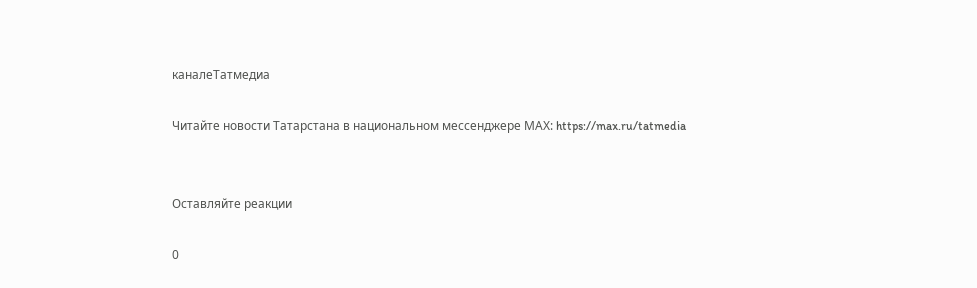каналеТатмедиа

Читайте новости Татарстана в национальном мессенджере MАХ: https://max.ru/tatmedia


Оставляйте реакции

0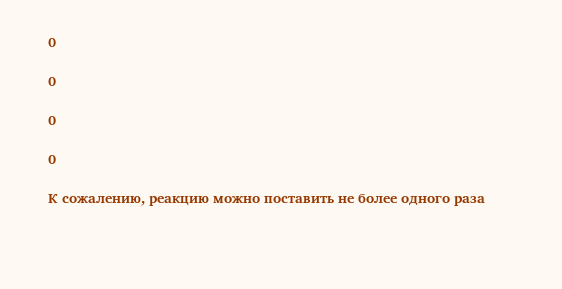0

0

0

0

К сожалению, реакцию можно поставить не более одного раза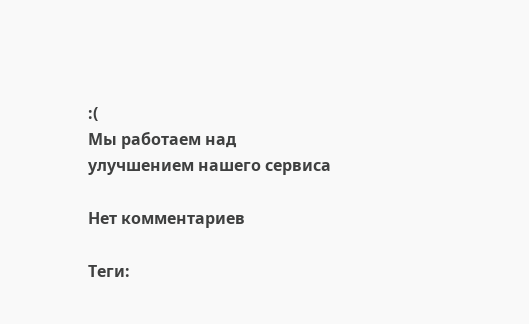:(
Мы работаем над улучшением нашего сервиса

Нет комментариев

Теги: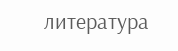литература